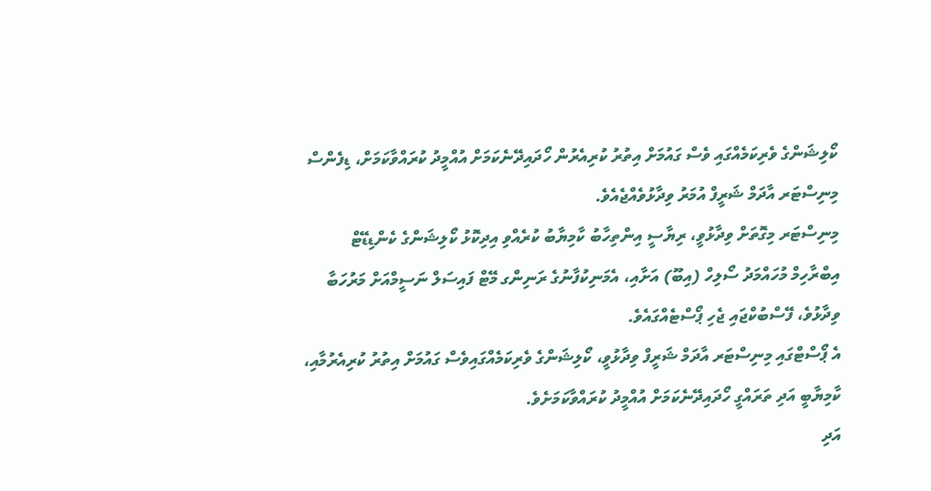ކޯލިޝަންގެ ވެރިކަމެއްގައި ވެސް ގައުމަށް އިތުރު ކުރިއެރުން ހޯދައިދޭނެކަމަށް އުއްމީދު ކުރައްވާކަމަށް، ޑިފެންސް މިނިސްޓަރ އާދަމް ޝަރީފް އުމަރު ވިދާޅުވެއްޖެއެވެ.
މިނިސްޓަރ މިގޮތަށް ވިދާޅުވީ، ރިޔާސީ އިންތިހާބު ކާމިޔާބު ކުރެއްވި އިދިކޮޅު ކޯލިޝަންގެ ކެންޑިޑޭޓް އިބްރާހިމް މުހައްމަދު ސޯލިހް (އިބޫ) އަށާއި، އެމަނިކުފާނުގެ ރަނިންގ މޭޓް ފައިސަލް ނަސީމްއަށް މަރުހަބާ ވިދާޅުވެ، ފޭސްބުކްޖައި ޖެހި ޕޯސްޓެއްގައެވެ.
އެ ޕޯސްޓްގައި މިނިސްޓަރ އާދަމް ޝަރީފް ވިދާޅުވީ، ކޯލިޝަންގެ ވެރިކަމެއްގައިވެސް ގައުމަށް އިތުރު ކުރިއެރުމާއި، ކާމިޔާބީ އަދި ތަރައްގީ ހޯދައިދޭނެކަމަށް އުއްމީދު ކުރައްވާކަމަށެވެ.
އަދި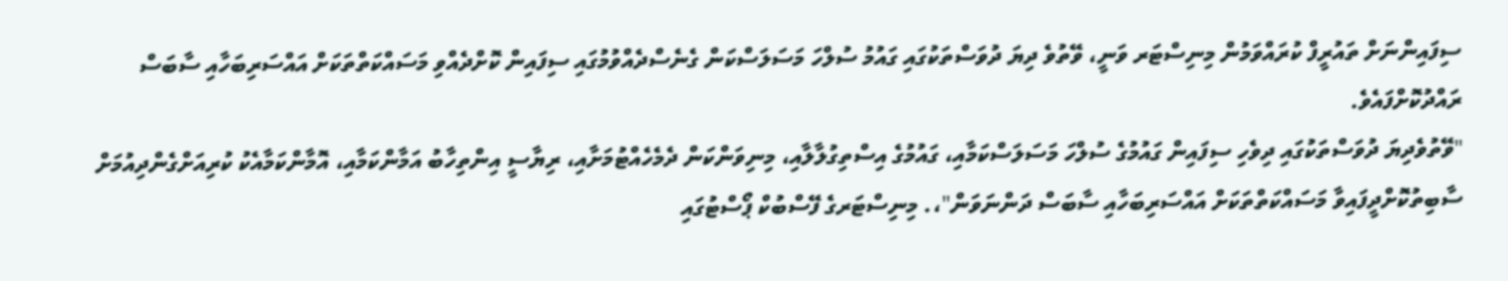ސިފައިންނަށް ތައުރީފް ކުރައްވަމުން މިނިސްޓަރ ވަނީ، ވޭތުވެ ދިޔަ ދުވަސްތަކުގައި ގައުމު ސުލްހަ މަސަލަސްކަން ގެނެސްދެއްވުމުގައި ސިފައިން ކޮށްދެއްވި މަސައްކަތްތަކަށް އައްސަރިބަހާއި ސާބަސް ރައްދުކޮށްފައެވެ.
"ވޭތުވެދިޔަ ދުވަސްތަކުގައި ދިވެހި ސިފައިން ގައުމުގެ ސުލްހަ މަސަލަސްކަމާއި، ގައުމުގެ އިސްތިގުލާލާއި، މިނިވަންކަން ދެމެހެއްޓުމަށާއި، ރިޔާސީ އިންތިހާބު އަމާންކަމާއި، އޮމާންކަމާއެކު ކުރިއަށްގެންދިއުމަށް ސާބިތުކޮށްދީފައިވާ މަސައްކަތްތަކަށް އައްސަރިބަހާއި ސާބަސް ދަންނަވަން"،. މިނިސްޓަރގެ ފޭސްބުކް ޕޯސްޓުގައި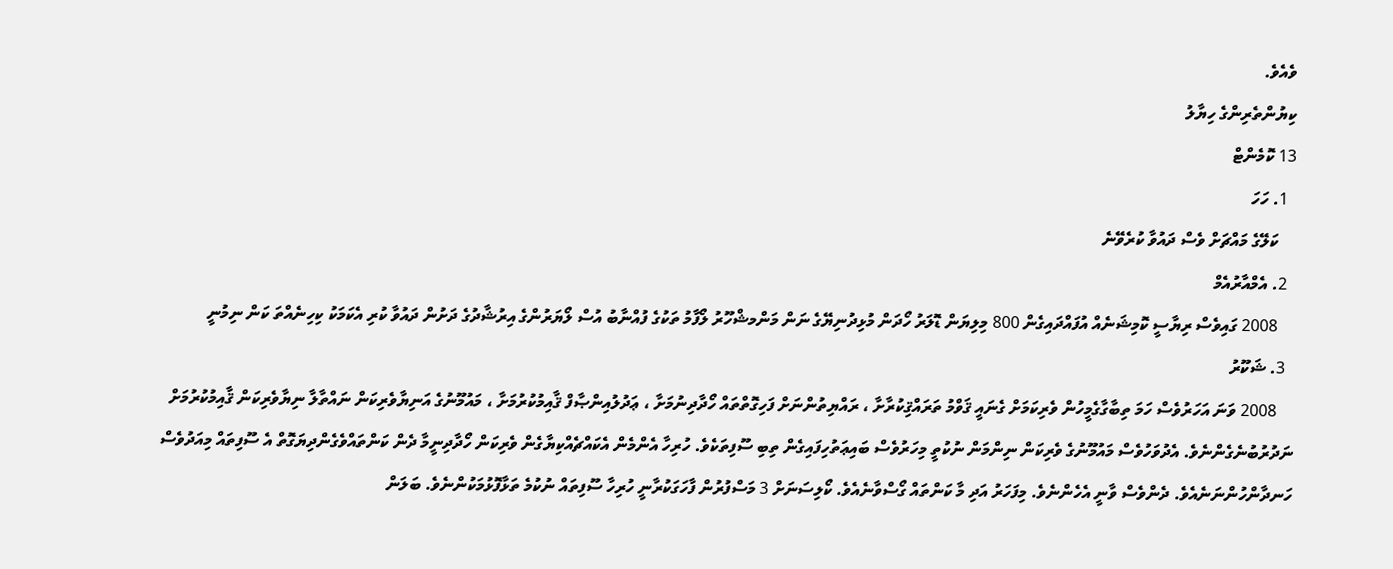ވެއެވެ.
ކިޔުންތެރިންގެ ހިޔާލު
13 ކޮމެންޓް
  1. ހަހަ
    ކަލޭގެ މައްޗަށް ވެސް ދައުވާ ކުރެވޭނެ
  2. އެމްއާރުއެމް
    2008 ގައިވެސް ރިޔާސީ ކޮމިޝަނެއް އުފައްދައިގެން 800 މިލިޔަން ޑޮލަރު ހޯދަން މުޅިދުނިޔޭގެ ނަން މަންމޝްހޫރު ލޯފާމު ތަކުގެ ފުއްނާބު އުސް ލޯޔަރުންގެ އިރުޝާދުގެ ދަށުން ދައުވާ ކުރި އެކަމަކު ކިހިނެއްތަ ކަން ނިމުނީ
  3. ޝަކޫރު
    2008 ވަނަ އަހަރުވެސް ހަމަ ތިބާގާގެމީހުން ވެރިކަމަށް ގެނައީ ޤަވްމު ތަރައްޤިކުރާށާ ، ރައްޔިތުންނަށް ފަހިގޮތްތައް ހޯދާދިނުމަށާ ، ޢަދުލުއިންޞާފް ޤާއިމުކުރުމަށާ ، މައުމޫނުގެ އަނިޔާވެރިކަން ނައްތާލާ ނިޔާވެރިކަން ޤާއިމުކުރުމަށް ނަދުރުބުނެގެންނެވެ. އެދުވަހުވެސް މައުމޫނުގެ ވެރިކަން ނިންމަން ނުކުތީ މިހަރުވެސް ބައިޢަތުހިފައިގެން ތިބި ސޫފިތަކެވެ. ހުރިހާ އެންމެން އެކައްޗެއްކިޔާގެން ވެރިކަން ހޯދާދިނީމާ ދެން ކަންތައްވެގެންދިޔަގޮތް އެ ސޫފިތައް މިއަދުވެސް ހަނދާންހުންނަނެއެވެ. ދެންވެސް ވާނީ އެހެންނެވެ. މިފަހަރު އަދި މާ ކަންތައް ގޯސްވާނެއެވެ. ކޯލިސަނަށް 3 މަސްފުރުން ފާހަގަކުރާނީ ހުރިހާ ސޫފިތައް ނުކުމެ ތަޅާފޮޅުމަކުންނެވެ. ބަލަން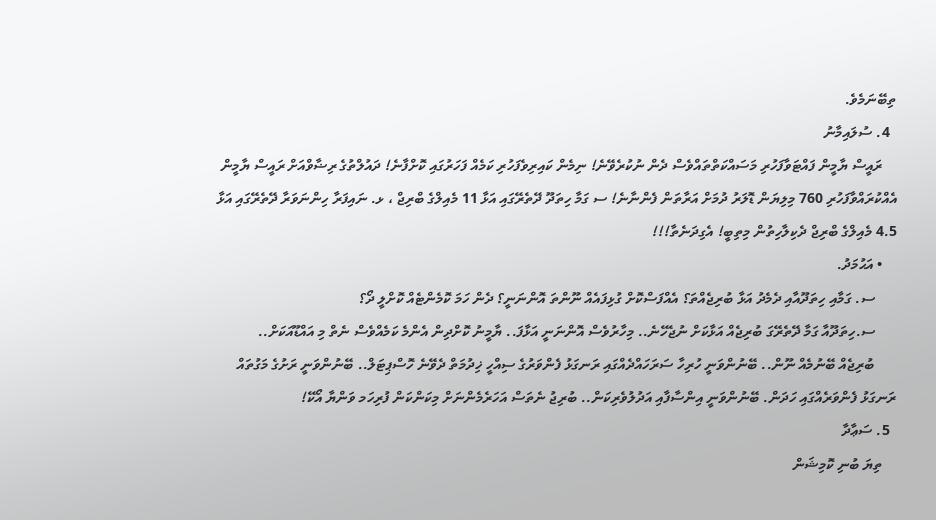ތިބޭނަމެވެ.
  4. ސުލައިމާނު
    ރައީސް ޔާމީން ފައްޓަވާފަހުރި މަސައްކަތްތައްވެސް ދެން ނުކުރެވޭނެ! ނިމެން ކައިރިވެފަހުރި ކަމެއް ފަހަރުގައި ކޮށްފާނެ! ދައުލްތުގެ ރިޟާވްއަށް ރައީސް ޔާމީން އެއްކުރައްވާފަހުރި 760 މިލިޔަން ޑޮލަރު ދުމަށް އަރާތަން ފެންނާނެ! ސ ގަމާ ހިތަދޫ ދޭތެރޭގައި އަޅާ 11 މެއިލްގެ ބްރިޖް ، ޅ. ނައިފަރާ ހިންނަވަރާ ދޭތެރޭގައި އަޅާ 4.5 މެއިލްގެ ބްރިޖް ދެކިލާހިތުން މިތިބީ! އެގިދަނެތާ!!!
    • އަޙުމަދު.
      ސ. ގަމާއި ހިތަދޫއާއި ދެމެދު އަޅާ ބުރިޖެއްތަ؟ އެއްފަސްކޮށް ގުޅިފައެއް ނޫންތަ އޮންނަނީ؟ ދެން ހަމަ ކޮމެންޓެއް ކޮށްލީ ދޯ؟
      ސ.ހިތަދޫއާ ގަމާ ދޭތެރޭގަ ބުރިޖެއް އަޅާކަށް ނުޖެހޭނެ.. މިހާރުވެސް އޮންނަނީ އަޅާފަ.. ޔާމީނު ކޮށްދިން އެންމެ ކަމެއްވެސް ނެތް މި އައްޑޫއަކަށް..
      ބުރިޖެއް ބޭނުމެއް ނޫން.. ބޭނުންވަނީ ހުރިހާ ސަރަހައްދެއްގައި ރަނގަޅު ފެންވަރުގެ ސިއްހީ ޚިދުމަތް ދެވޭނެ ހޮސްޕިޓަލް.. ބޭނުންވަނީ ރަށުގެ މަގުތައް ރަނގަޅު ފެންވަރެއްގައި ހަދަން. ބޭނުންވަނީ އިންސާފާއި އަދުލުވެރިކަން.. ބުރިޖު ނެތަސް އަހަރެމެންނަށް މިކަންކަން ފުރިހަމ ވަންޔާ އޯކޭ!
  5. ސަޢާދާ
    ތިޔަ ބުނި ކޮމިޝަން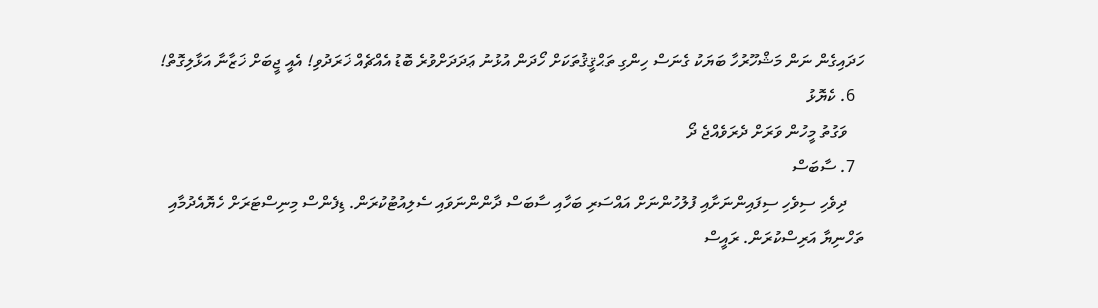ހަދައިގެން ނަން މަޝްހޫރުހާ ބަޔަކު ގެނަސް ހިންގި ތަޙްޤީޤުތަކަށް ހޯދަން އުޅުނު ޢަދަދަށްވުރެ ބޮޑު އެއްޗެއް ޚަރަދުވި! އެއީ ޖީބަށް ޚަޒާނާ އަޅާލިގޮތް!
  6. ކެޔޮޅު
    ވަގުތު މީހުން ވަރަށް ދެރަވެއްޖެ ދޯ
  7. ސާބަސް
    ދިވެހި ސިވެހި ސިފައިންނަށާއި ފުލުހުންނަށް އައްސަރި ބަހާއި ސާބަސް ދާންންނަވައި ސެލިއުޓުކުރަން. ޑިފެންސް މިނިސްޓަރަށް ހެޔޮއެދުމާއި ތަހްނިޔާ އަރިސްކުރަން. ރައީސް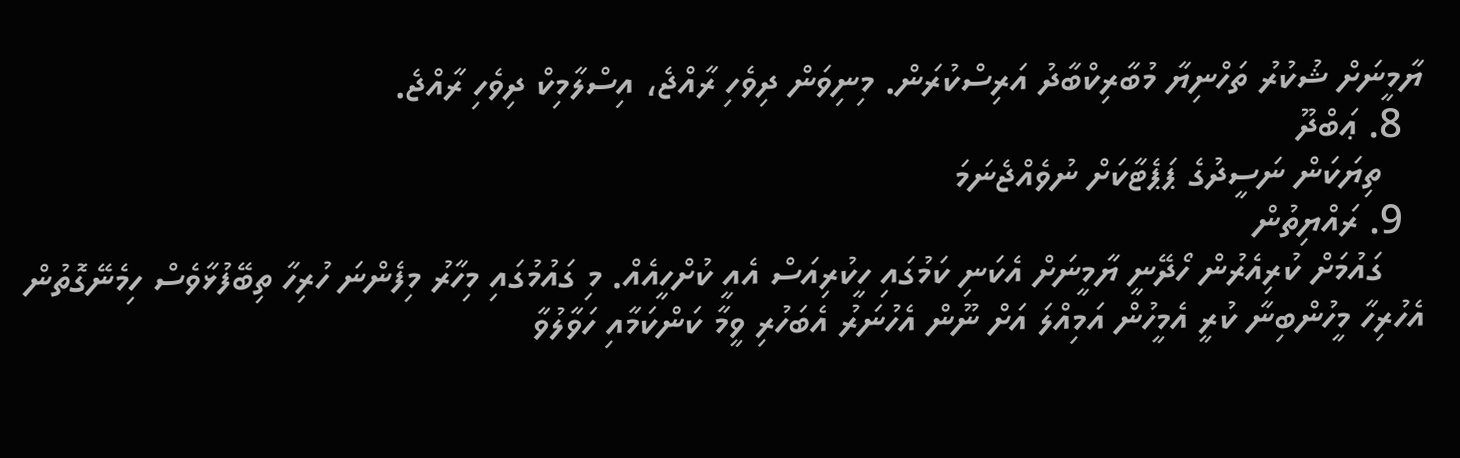ޔާމީނަށް ޝުކުރު ތަހްނިޔާ މުބާރިކްބާދު އަރިސްކުރަން. މިނިވަން ދިވެހި ރާއްޖެ، އިސްލާމިކް ދިވެހި ރާއްޖެ.
  8. ޢަބްދޫ
    ތިޔަކަން ނަސީދުގެ ޕަޕެޓާކަށް ނުވެއްޖެނަމަ
  9. ރައްޔިތުން
    ގައުމަށް ކުރިއެރުން ހޯދޭނީ ޔާމީނަށް އެކަނި ކަމުގައި ހީކުރިއަސް އެއީ ކުށްހީއެއް. މި ގައުމުގައި މިހާރު މިފެންނަ ހުރިހާ ތިބޭފުޅާވެސް ހިމެނޭގޮތުން އެހުރިހާ މީހުންބިނާ ކުރީ އެމީހުން އަމިއްލަ އަށް ނޫން އެހުނަރު އެބަހުރި ވީމާ ކަންކަމާއި ހަވާލުވާ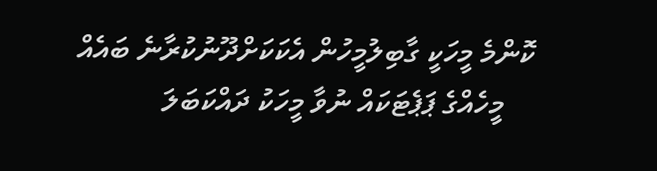ކޮންމެ މީހަކީ ގާބިލުމީހުން އެކަކަށްދޫނުކުރާނެ ބައެއް
    މީހެއްގެ ޕަޕެޓަކައް ނުވާ މީހަކު ދައްކަބަލަ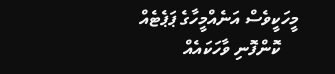މީހަކީވެސް އަނެއްމީހާގެ ޕަޕެޓެއް
    ކޮންފޮނި ވާހަކައެއް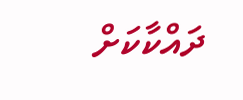ދައްކާކަށް